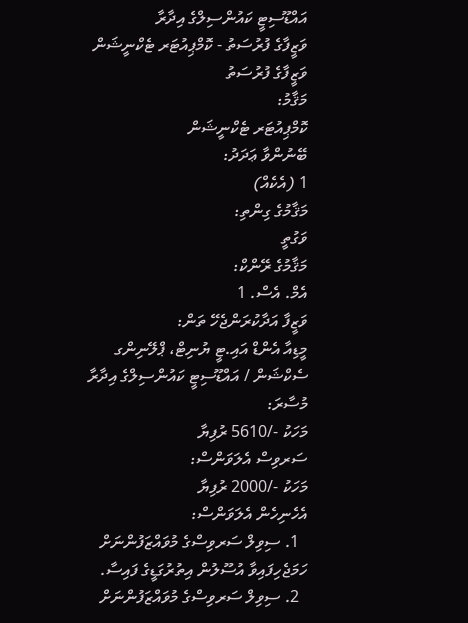އައްޑޫސިޓީ ކައުންސިލްގެ އިދާރާ
ވަޒީފާގެ ފުރުސަތު - ކޮމްޕިއުޓަރ ޓެކްނީޝަން
ވަޒީފާގެ ފުރުސަތު
މަޤާމު:
ކޮމްޕިއުޓަރ ޓެކްނީޝަން
ބޭނުންވާ ޢަދަދު:
1 (އެކެއް)
މަޤާމުގެ ގިންތި:
ވަގުތީ
މަޤާމުގެ ރޭންކް:
އެމް. އެސް. 1
ވަޒީފާ އަދާކުރަންޖެހޭ ތަން:
މީޑިއާ އެންޑް އައި.ޓީ ޔުނިޓް، ޕްލޭނިންގ ސެކްޝަން / އައްޑޫސިޓީ ކައުންސިލްގެ އިދާރާ
މުސާރަ:
މަހަކު -/5610 ރުފިޔާ
ސަރވިސް އެލަވަންސް:
މަހަކު -/2000 ރުފިޔާ
އެހެނިހެން އެލަވަންސް:
  1. ސިވިލް ސަރވިސްގެ މުވައްޒަފުންނަށް ހަމަޖެހިފައިވާ އުސޫލުން އިތުރުގަޑީގެ ފައިސާ.
  2. ސިވިލް ސަރވިސްގެ މުވައްޒަފުންނަށް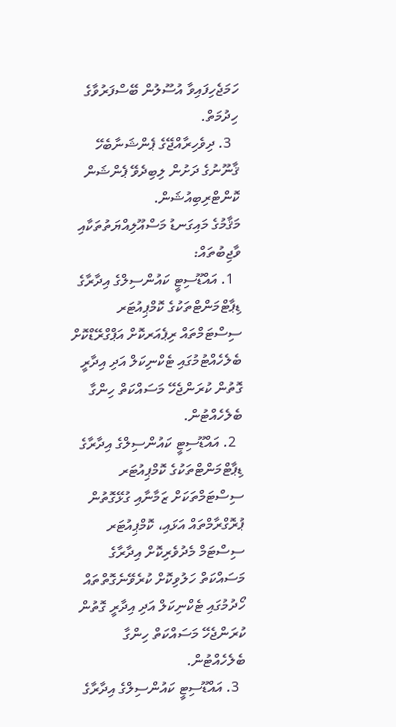ހަމަޖެހިފައިވާ އުސޫލުން ބޭސްފަރުވާގެ ހިދުމަތް.
  3. ދިވެހިރާއްޖޭގެ ޕެންޝަނާބެހޭ ޤާނޫނުގެ ދަށުން ލިބިދެވޭ ޕެންޝަން ކޮންޓްރިބިއުޝަން.
މަޤާމުގެ މައިގަނޑު މަސްއޫލިއްޔަތުތަކާއި ވާޖިބުތައް:
  1. އައްޑޫސިޓީ ކައުންސިލްގެ އިދާރާގެ ޑިޕާޓްމަންޓްތަކުގެ ކޮމްޕިއުޓަރ ސިސްޓަމްތައް ރިޕެއަރކޮށް އަޕްގްރޭޑްކޮށް ބެލެހެއްޓުމުގައި ޓެކްނިކަލް އަދި އިދާރީ ގޮތުން ކުރަންޖެހޭ މަސައްކަތް ހިންގާ ބެލެހެއްޓުން.
  2. އައްޑޫސިޓީ ކައުންސިލްގެ އިދާރާގެ ޑިޕާޓްމަންޓްތަކުގެ ކޮމްޕިއުޓަރ ސިސްޓަމްތަކަށް ޒަމާނާއި ގުޅޭގޮތުން ޕުރޮގްރާމްތައް އަޅައި، ކޮމްޕިއުޓަރ ސިސްޓަމް މެދުވެރިކޮށް އިދާރާގެ މަސައްކަތް ހަލުވިކޮށް ކުރެވޭނެގޮތްތައް ހޯދުމުގައި ޓެކްނިކަލް އަދި އިދާރީ ގޮތުން ކުރަންޖެހޭ މަސައްކަތް ހިންގާ ބެލެހެއްޓުން.
  3. އައްޑޫސިޓީ ކައުންސިލްގެ އިދާރާގެ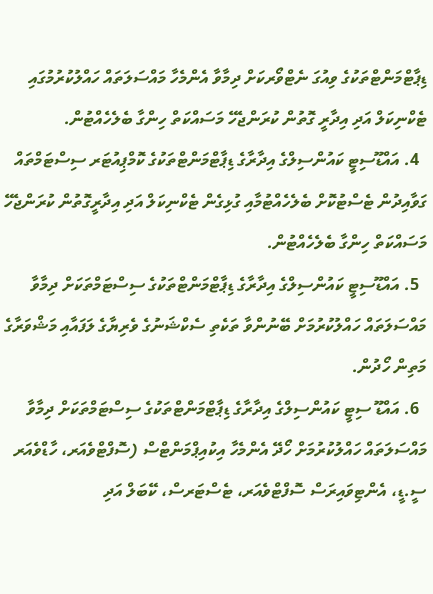ޑިޕާޓްމަންޓްތަކުގެ ވިއުގަ ނެޓްވޯރކަށް ދިމާވާ އެންމެހާ މައްސަލަތައް ހައްލުކުރުމުގައި ޓެކްނިކަލް އަދި އިދާރީ ގޮތުން ކުރަންޖެހޭ މަސައްކަތް ހިންގާ ބެލެހެއްޓުން.
  4. އައްޑޫސިޓީ ކައުންސިލްގެ އިދާރާގެ ޑިޕާޓްމަންޓްތަކުގެ ކޮމްޕިއުޓަރ ސިސްޓަމްތައް ގަވާއިދުން ޓެސްޓުކޮށް ބެލެހެއްޓުމާއި ގުޅިގެން ޓެކްނިކަލް އަދި އިދާރީގޮތުން ކުރަންޖެހޭ މަސައްކަތް ހިންގާ ބެލެހެއްޓުން.
  5. އައްޑޫސިޓީ ކައުންސިލްގެ އިދާރާގެ ޑިޕާޓްމަންޓްތަކުގެ ސިސްޓަމްތަކަށް ދިމާވާ މައްސަލަތައް ހައްލުކުރުމަށް ބޭނުންވާ ތަކެތި ސެކްޝަނުގެ ވެރިޔާގެ ލަފައާއި މަޝްވަރާގެ މަތިން ހޯދުން.
  6. އައްޑޫ ސިޓީ ކައުންސިލްގެ އިދާރާގެ ޑިޕާޓްމަންޓްތަކުގެ ސިސްޓަމްތަކަށް ދިމާވާ މައްސަލަތައް ހައްލުކުރުމަށް ހޯދޭ އެންމެހާ އިކުއިޕްމަންޓްސް (ސޮފްޓްވެއަރ، ހާޑްވެއަރ ސީ.ޑީ، އެންޓިވައިރަސް ސޮފްޓްވެއަރ، ޓެސްޓަރސް، ކޭބަލް އަދި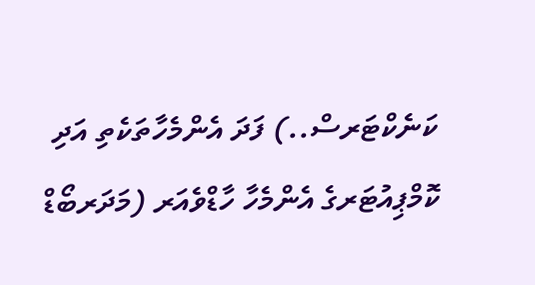ކަނެކްޓަރސް..) ފަދަ އެންމެހާތަކެތި އަދި ކޮމްޕިއުޓަރގެ އެންމެހާ ހާޑްވެއަރ (މަދަރބޯޑް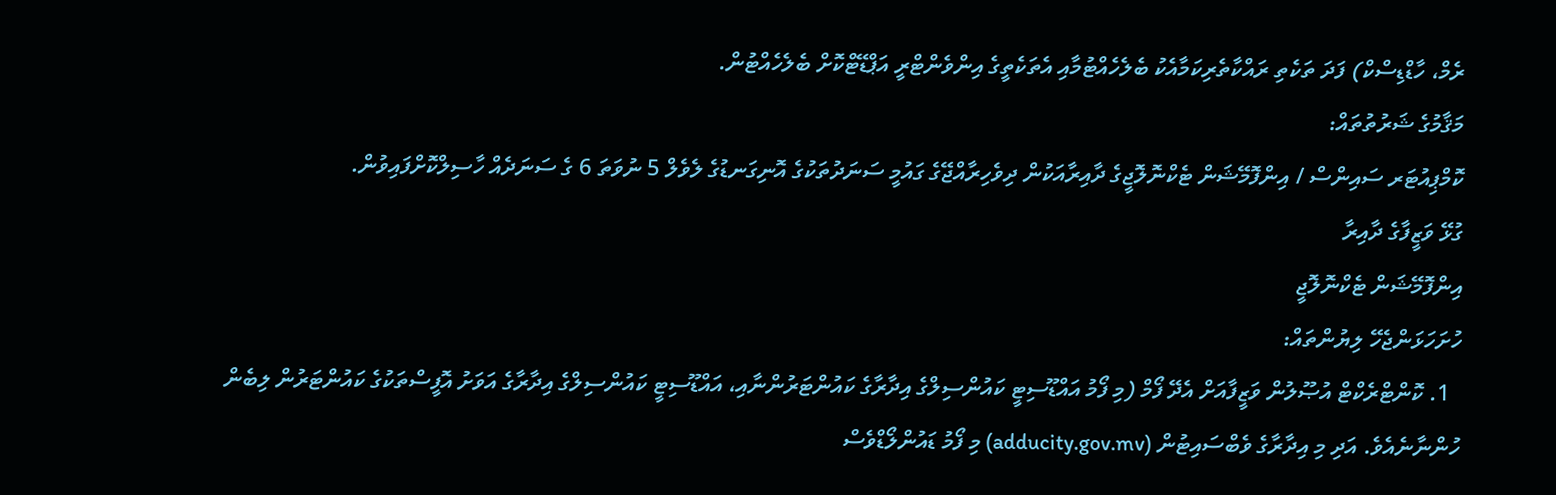ރެމް، ހާޑްޑިސްކް) ފަދަ ތަކެތި ރައްކާތެރިކަމާއެކު ބެލެހެއްޓުމާއި އެތަކެތީގެ އިންވެންޓްރީ އަޕްޑޭޓްކޮށް ބެލެހެއްޓުން.
މަޤާމުގެ ޝަރުތުތައް:
ކޮމްޕިއުޓަރ ސައިންސް / އިންފޮމޭޝަން ޓެކްނޮލޮޖީގެ ދާއިރާއަކުން ދިވެހިރާއްޖޭގެ ގައުމީ ސަނަދުތަކުގެ އޮނިގަނޑުގެ ލެވެލް 5 ނުވަތަ 6 ގެ ސަނަދެއް ހާސިލްކޮށްފައިވުން.
ގުޅޭ ވަޒީފާގެ ދާއިރާ
އިންފޮމޭޝަން ޓެކްނޮލޮޖީ
ހުށަހަޅަންޖެހޭ ލިޔުންތައް:
  1. ކޮންޓްރެކްޓް އުޞޫލުން ވަޒީފާއަށް އެދޭ ފޯމް (މި ފޯމު އައްޑޫސިޓީ ކައުންސިލްގެ އިދާރާގެ ކައުންޓަރުންނާއި، އައްޑޫސިޓީ ކައުންސިލްގެ އިދާރާގެ އަވަށު އޮފީސްތަކުގެ ކައުންޓަރުން ލިބެން ހުންނާނެއެވެ. އަދި މި އިދާރާގެ ވެބްސައިޓުން (adducity.gov.mv) މި ފޯމު ޑައުންލޯޑްވެސް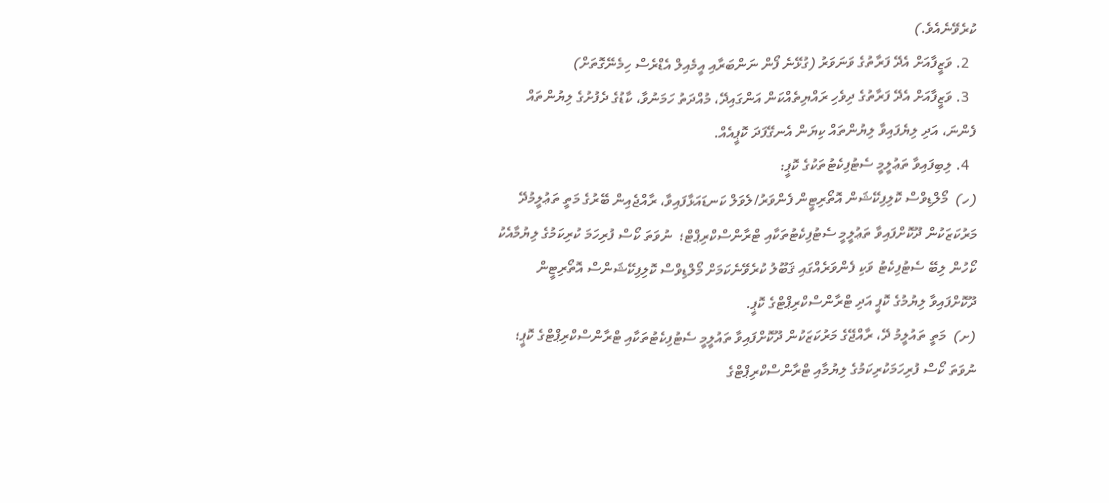ކުރެވޭނެއެވެ.)
  2. ވަޒީފާއަށް އެދޭ ފަރާތުގެ ވަނަވަރު (ގުޅޭނެ ފޯން ނަންބަރާއި އީމެއިލް އެޑްރެސް ހިމެނޭގޮތަށް)
  3. ވަޒީފާއަށް އެދޭ ފަރާތުގެ ދިވެހި ރައްޔިތެއްކަން އަންގައިދޭ، މުއްދަތު ހަމަނުވާ، ކާޑުގެ ދެފުށުގެ ލިޔުންތައް ފެންނަ، އަދި ލިޔެފައިވާ ލިޔުންތައް ކިޔަން އެނގޭފަދަ ކޮޕީއެއް.
  4. ލިބިފައިވާ ތަޢުލީމީ ސެޓުފިކެޓުތަކުގެ ކޮޕީ:
(ހ)  މޯލްޑިވްސް ކޮލިފިކޭޝަން އޮތޯރިޓީން ފެންވަރު/ލެވަލް ކަނޑައަޅާފައިވާ، ރާއްޖެއިން ބޭރުގެ މަތީ ތަޢުލީމުދޭ މަރުކަޒަކުން ދޫކޮށްފައިވާ ތަޢުލީމީ ސެޓުފިކެޓުތަކާއި ޓްރާންސްކްރިޕްޓް؛  ނުވަތަ ކޯސް ފުރިހަމަ ކުރިކަމުގެ ލިޔުމާއެކު ކޯހުން ލިބޭ ސެޓުފިކެޓު ވަކި ފެންވަރެއްގައި ޤަބޫލު ކުރެވޭނެކަމަށް މޯލްޑިވްސް ކޮލިފިކޭޝަންސް އޮތޯރިޓީން ދޫކޮށްފައިވާ ލިޔުމުގެ ކޮޕީ އަދި ޓްރާންސްކްރިޕްޓްގެ ކޮޕީ.
(ށ)  މަތީ ތައުލީމު ދޭ، ރާއްޖޭގެ މަރުކަޒަކުން ދޫކޮށްފައިވާ ތައުލީމީ ސެޓުފިކެޓުތަކާއި ޓްރާންސްކްރިޕްޓްގެ ކޮޕީ؛ ނުވަތަ ކޯސް ފުރިހަމަކުރިކަމުގެ ލިޔުމާއި ޓްރާންސްކްރިޕްޓްގެ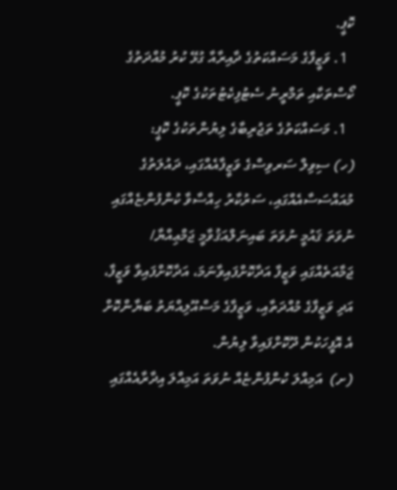ކޮޕީ.
  1. ވަޒީފާގެ މަސައްކަތުގެ ދާއިރާއާ ގުޅޭ ކުރު މުއްދަތުގެ ކޯސްތަކާއި ތަމްރީނު ސެޓުފިކެޓުތަކުގެ ކޮޕީ.
  1. މަސައްކަތުގެ ތަޖުރިބާގެ ލިޔުންތަކުގެ ކޮޕީ:
(ހ) ސިވިލް ސަރވިސްގެ ވަޒީފާއެއްގައި، ދައުލަތުގެ މުއައްސަސާއެއްގައި، ސަރުކާރު ހިއްސާވާ ކުންފުންޏެއްގައި ނުވަތަ ޤައުމީ ނުވަތަ ބައިނަލްއަޤުވާމީ ޖަމްޢިއްޔާ/ ޖަމާއަތެއްގައި ވަޒީފާ އަދާކޮށްފައިވާނަމަ، އަދާކޮށްފައިވާ ވަޒީފާ، އަދި ވަޒީފާގެ މުއްދަތާއި، ވަޒީފާގެ މަސްއޫލިއްޔަތު ބަޔާންކޮށް އެ އޮފީހަކުން ދޫކޮށްފައިވާ ލިޔުން.
(ށ)  އަމިއްލަ ކުންފުންޏެއް ނުވަތަ އަމިއްލަ އިދާރާއެއްގައި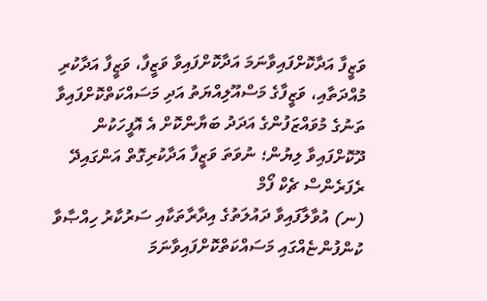ވަޒީފާ އަދާކޮށްފައިވާނަމަ އަދާކޮށްފައިވާ ވަޒީފާ، ވަޒީފާ އަދާކުރި މުއްދަތާއި، ވަޒީފާގެ މަސްއޫލިއްޔަތު އަދި މަސައްކަތްކޮށްފައިވާ ތަނުގެ މުވައްޒަފުންގެ އަދަދު ބަޔާންކޮށް އެ އޮފީހަކުން ދޫކޮށްފައިވާ ލިޔުން؛ ނުވަތަ ވަޒީފާ އަދާކުރިގޮތް އަންގައިދޭ ރެފަރެންސް ޗެކް ފޯމް
(ނ) އުވާލާފައިވާ ދައުލަތުގެ އިދާރާތަކާއި ސަރުކާރު ހިއްޞާވާ ކުންފުންޏެއްގައި މަސައްކަތްކޮށްފައިވާނަމަ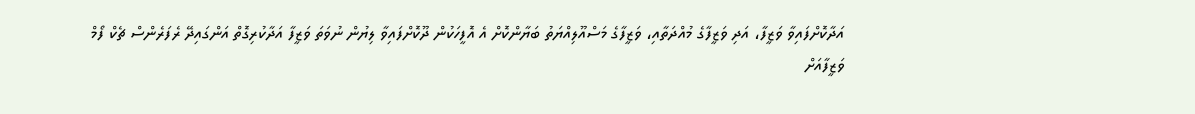އަދާކޮށްފައިވާ ވަޒީފާ، އަދި ވަޒީފާގެ މުއްދަތާއި، ވަޒީފާގެ މަސްއޫލިއްޔަތު ބަޔާންކޮށް އެ އޮފީހަކުން ދޫކޮށްފައިވާ ލިޔުން ނުވަތަ ވަޒީފާ އަދާކުރިގޮތް އަންގައިދޭ ރެފަރެންސް ޗެކް ފޯމް
ވަޒީފާއަށް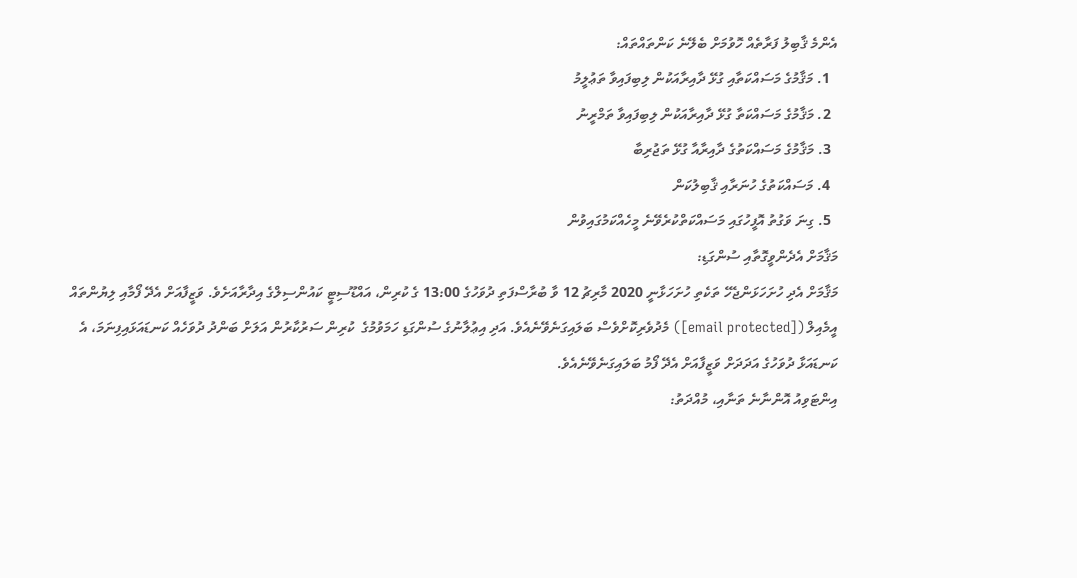އެންމެ ޤާބިލު ފަރާތެއް ހޮވުމަށް ބެލޭނެ ކަންތައްތައް:
  1. މަޤާމުގެ މަސައްކަތާއި ގުޅޭ ދާއިރާއަކުން ލިބިފައިވާ ތަޢުލީމު
  2. މަޤާމުގެ މަސައްކަތާ ގުޅޭ ދާއިރާއަކުން ލިބިފައިވާ ތަމްރީނު
  3. މަޤާމުގެ މަސައްކަތުގެ ދާއިރާއާ ގުޅޭ ތަޖުރިބާ
  4. މަސައްކަތުގެ ހުނަރާއި ޤާބިލުކަން
  5. ގިނަ ވަގުތު އޮފީހުގައި މަސައްކަތްކުރެވޭނެ މީހެއްކަމުގައިވުން
މަޤާމަށް އެދެންވީގޮތާއި ސުންގަޑި:
މަޤާމަށް އެދި ހުށަހަޅަންޖެހޭ ތަކެތި ހުށަހަޅާނީ 2020 މާރިޗު 12 ވާ ބުރާސްފަތި ދުވަހުގެ 13:00 ގެ ކުރިން، އައްޑޫސިޓީ ކައުންސިލްގެ އިދާރާއަށެވެ. ވަޒީފާއަށް އެދޭ ފޯމާއި ލިޔުންތައް އީމެއިލް ([email protected]) މެދުވެރިކޮށްވެސް ބަލައިގަނެވޭނެއެވެ. އަދި އިޢުލާނުގެ ސުންގަޑި ހަމަވުމުގެ  ކުރިން ސަރުކާރުން އަލަށް ބަންދު ދުވަހެއް ކަނޑައަޅައިފިނަމަ، އެ ކަނޑައަޅާ ދުވަހުގެ އަދަދަށް ވަޒީފާއަށް އެދޭ ފޯމު ބަލައިގަނެވޭނެއެވެ.
އިންޓަވިއު އޮންނާނެ ތަނާއި، މުއްދަތު: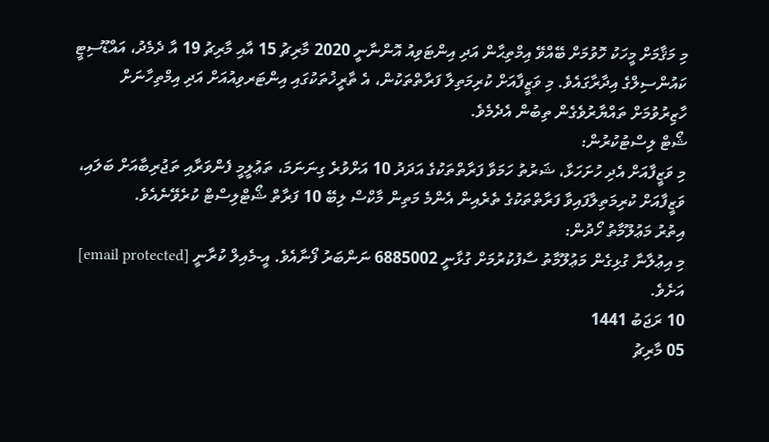މި މަޤާމަށް މީހަކު ހޮވުމަށް ބޭއްވޭ އިމްތިޙާން އަދި އިންޓަވިއު އޮންނާނީ 2020 މާރިޗު 15 އާއި މާރިޗު 19 އާ ދެމެދު، އައްޑޫސިޓީ ކައުންސިލްގެ އިދާރާގައެވެ. މި ވަޒީފާއަށް ކުރިމަތިލާ ފަރާތްތަކުން، އެ ތާރީޚުތަކުގައި އިންޓަރވިއުއަށް އަދި އިމްތިހާނަށް ހާޒިރުވުމަށް ތައްޔާރުވެގެން ތިބުން އެދެމެވެ.
ޝޯޓް ލިސްޓުކުރުން:
މި ވަޒީފާއަށް އެދި ހުށަހަޅާ، ޝަރުތު ހަމަވާ ފަރާތްތަކުގެ އަދަދު 10 އަށްވުރެ ގިނަނަމަ، ތަޢުލީމީ ފެންވަރާއި ތަޖުރިބާއަށް ބަލައި، ވަޒީފާއަށް ކުރިމަތިލާފައިވާ ފަރާތްތަކުގެ ތެރެއިން އެންމެ މަތިން މާކްސް ލިބޭ 10 ފަރާތް ޝޯޓްލިސްޓް ކުރެވޭނެއެވެ.
އިތުރު މަޢުލޫމާތު ހޯދުން:
މި އިޢުލާނާ ގުޅިގެން މަޢުލޫމާތު ސާފުކުރުމަށް ގުޅާނީ 6885002 ނަންބަރު ފޯނާއެވެ. އީ-މެއިލް ކުރާނީ [email protected] އަށެވެ.
10 ރަޖަބު 1441
05 މާރިޗު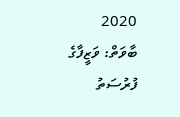2020
ބާވަތް: ވަޒީފާގެ ފުރުސަތު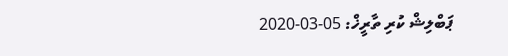ޕަބްލިޝް ކުރި ތާރީޚް: 05-03-2020